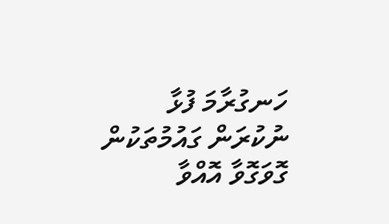ހަނގުރާމަ ފުޅާ ނުކުރަން ގައުމުތަކުން ގޮވަގޮވާ އޮއްވާ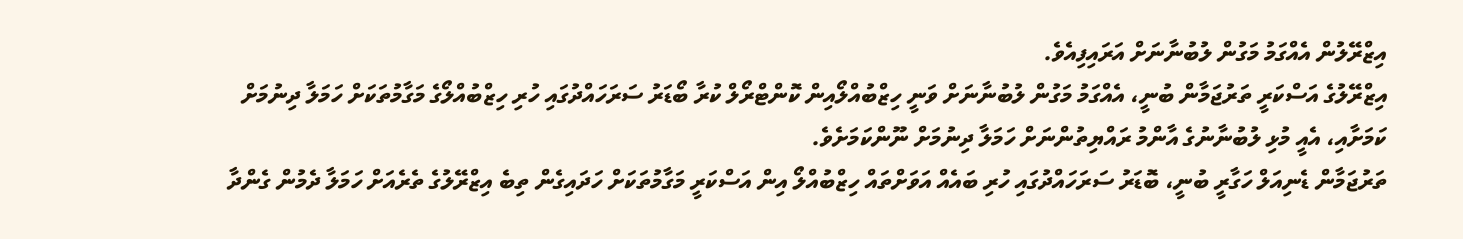އިޒްރޭލުން އެއްގަމު މަގުން ލުބުނާނަށް އަރައިފިއެވެ.
އިޒްރޭލުގެ އަސްކަރީ ތަރުޖަމާން ބުނީ، އެއްގަމު މަގުން ލުބުނާނަށް ވަނީ ހިޒްބުއްލޯއިން ކޮންޓްރޯލް ކުރާ ބޯޑަރު ސަރަހައްދުގައި ހުރި ހިޒްބުއްލޯގެ މަގާމުތަކަށް ހަމަލާ ދިނުމަށް ކަމަށާއި، އެއީ މުޅި ލުބުނާނުގެ އާންމު ރައްޔިތުންނަށް ހަމަލާ ދިނުމަށް ނޫންކަމަށެވެ.
ތަރުޖަމާން ޑެނިއަލް ހަގާރީ ބުނީ، ބޮޑަރު ސަރަހައްދުގައި ހުރި ބައެއް އަވަށްތައް ހިޒްބުއްލޯ އިން އަސްކަރީ މަގާމުތަކަށް ހަދައިގެން ތިބެ އިޒްރޭލުގެ ތެރެއަށް ހަމަލާ ދެމުން ގެންދާ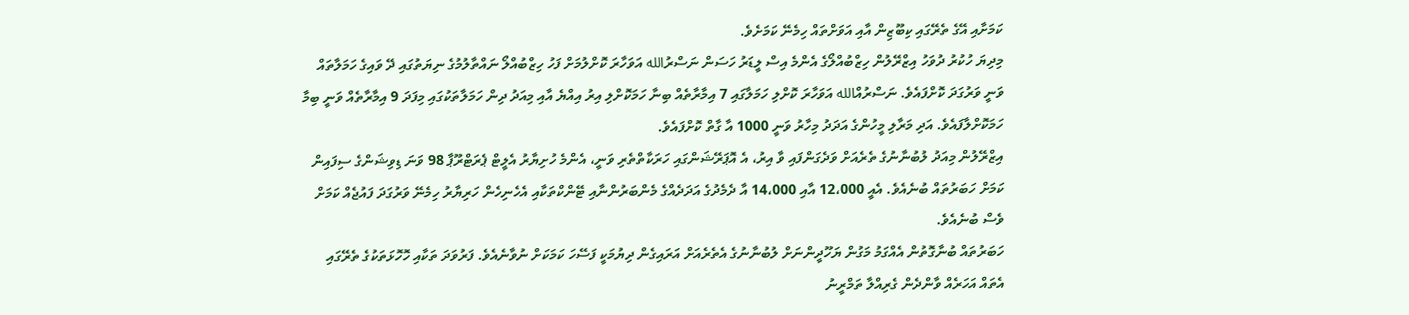ކަމަށާއި އޭގެ ތެރޭގައި ކިބޫޒިން އާއި އަވަށްތައް ހިމެނޭ ކަމަށެވެ.
މިދިޔަ ހުކުރު ދުވަހު އިޒްރޭލުން ހިޒްބުއްލޯގެ އެންމެ އިސް ލީޑަރު ހަސަން ނަސްރުالله އަވަހާރަ ކޮށްލުމަށް ފަހު ހިޒްބުއްލޯ ނައްތާލުމުގެ ނިޔަތުގައި ދޭ ވައިގެ ހަމަލާތައް ވަނީ ވަރުގަދަ ކޮށްފައެވެ. ނަސްރުއްالله އަވަހާރަ ކޮށްލި ހަމަލާގައި 7 އިމާރާތެއް ބިނާ ހަމަކޮށްލި އިރު އިއްޔެ އާއި މިއަދު ދިން ހަމަލާތަކުގައި މިފަދަ 9 އިމާރާތެއް ވަނީ ބިމާ ހަމަކޮށްލާފައެވެ. އަދި މަރާލި މީހުންގެ އަދަދު މިހާރު ވަނީ 1000 އާ ގާތް ކޮށްފައެވެ.
އިޒްރޭލުން މިއަދު ލުބުނާނުގެ ތެރެއަށް ވަދެގަންފައި ވާ އިރު، އެ އޮޕަރޭޝަންގައި ހަރަކާތްތެރި ވަނީ، އެންމެ ހުށިޔާރު އެލީޓް ޕެރަޓްރޫޕާ 98 ވަނަ ޑިވިޝަންގެ ސިފައިން ކަމަށް ހަބަރުތައް ބުނެއެވެ. އެއީ 12،000 އާއި 14،000 އާ ދެމެދުގެ އަދަދެއްގެ މެންބަރުންނާއި ޓޭންކްތަކާއި އެހެނިހެން ހަރިޔާރު ހިމެނޭ ވަރުގަދަ ފައުޖެއް ކަމަށް ވެސް ބުނެއެވެ.
ހަބަރުތައް ބުނާގޮތުން އެއްގަމު މަގުން ޔަހޫދީންނަށް ލުބުނާނުގެ އެތެރެއަށް އަރައިގެން ދިޔުމަކީ ފަސޭހަ ކަމަކަށް ނުވާނެއެވެ. ފަރުވަދަ ތަކާއި ހޮހޮޅަތަކުގެ ތެރޭގައި އެތައް އަހަރެއް ވާންދެން ގެރިއްލާ ތަމްރީނު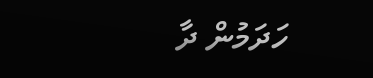ހަދަމުން ދާ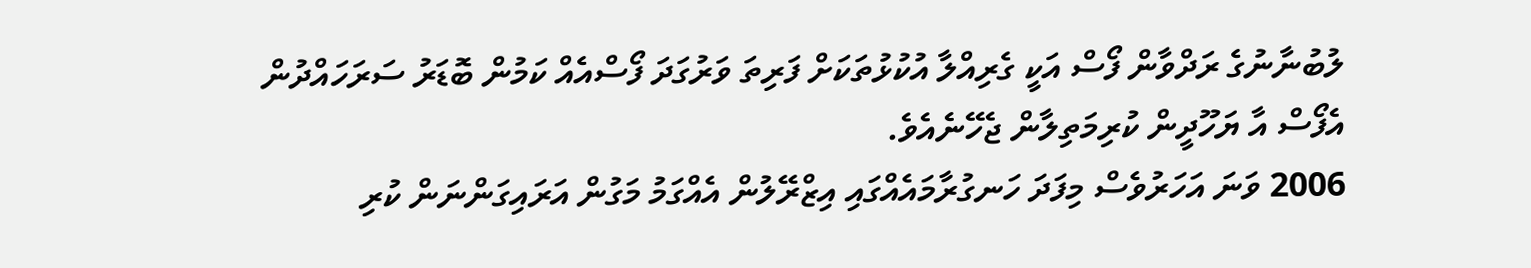ލުބުނާނުގެ ރަދްވާން ފޯސް އަކީ ގެރިއްލާ އުކުޅުތަކަށް ފަރިތަ ވަރުގަދަ ފޯސްއެއް ކަމުން ބޮޑަރު ސަރަހައްދުން އެފޯސް އާ ޔަހޫދީން ކުރިމަތިލާން ޖެހޭނެއެވެ.
2006 ވަނަ އަހަރުވެސް މިފަދަ ހަނގުރާމައެއްގައި އިޒްރޭލުން އެއްގަމު މަގުން އަރައިގަންނަން ކުރި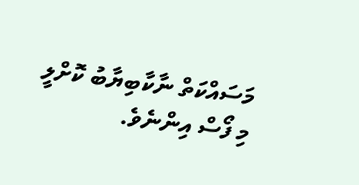މަސައްކަތް ނާކާބިޔާބު ކޮށްލީ މި ފޯސް އިންނެވެ.